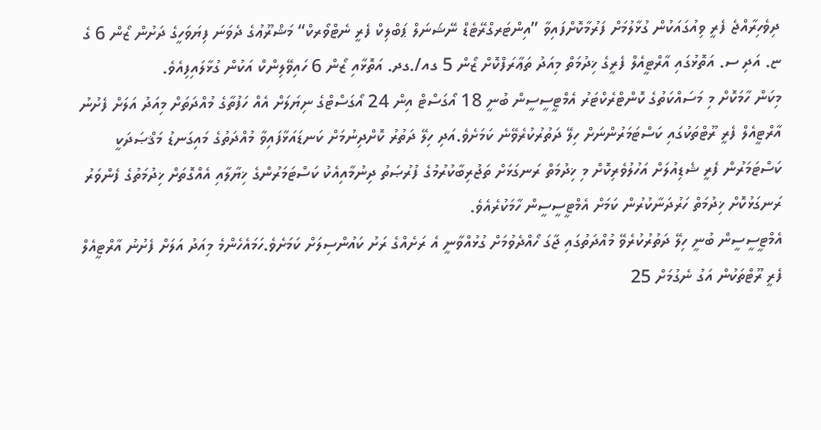ދިވެހިރާއްޖެ ފެރީ ވިއުގައަކުން ގުޅާލުމަށް ފަރުމާކޮށްފައިވާ ”އިންޓަރގްރޭޓެޑް ނޭޝަނަލް ޕަބްލިކް ފެރީ ނެޓްވޯރކް“ މަޝްރޫޢުގެ ދެވަނަ ފިޔަވަހީގެ ދަށުން ޒޯން 6 ގެ ޏ. އަދި ސ. އަތޮޅުގައި އާރްޓީއެލް ފެރީގެ ޚިދުމަތް މިއަދު ތަޢާރަފްކޮށް ޒޯން 5 ގއ/.ގދ. އަތޮޅާއި ޒޯން 6 ހައިވޭލިންކް އަކުން ގުޅާލައިފިއެވެ.
މިކަން ހާމަކޮށް މި މަސައްކަތުގެ ކޮންޓްރެކްޓަރު އެމްޓީސީސީން ބުނީ 18 އޯގަސްޓް އިން 24 އޯގަސްޓްގެ ނިޔަލަށް އެއް ހަފުތާގެ މުއްދަތަށް މިއަދު އަލަށް ފެށުނު އާރްޓީއެލް ފެރީ ރޫޓްތަކުގައި ކަސްޓަމަރުންނަށް ހިލޭ ދަތުރުކުރެވޭނެ ކަމަށެވެ.އަދި ހިލޭ ދަތުރު ކޮށްދިނުމަށް ކަނޑައަޅާފައިވާ މުއްދަތުގެ މައިގަނޑު މަޤްޞަދަކީ ކަސްޓަމަރުން ފެރީ ޝެޑިއުލަށް އަހުލުވެރިކޮށް މި ޚިދުމަތް ރަނގަޅަށް ތަޖުރިބާކުރުމުގެ ފުރުޞަތު ދިނުމާއިއެކު ކަސްޓަމަރުންގެ ޚިޔާލާއި އެއްގޮތަށް ޚިދުމަތުގެ ފެންވަރު ރަނގަޅުކޮށް ޚިދުމަތް ހަރުދަނާކުރުން ކަމަށް އެމްޓީސީސީން ހާމަކުރެއެވެ.
އެމްޓީސީސީން ބުނީ ހިލޭ ދަތުރުކުރެވޭ މުއްދަތުގައި ޖާގަ ހޯއްދެވުމަށް ގުޅުއްވާނީ އެ ރަށެއްގެ ރަށު ކައުންސިލަށް ކަމަށެވެ.ހަމައެހެންމެ މިއަދު އަލަށް ފެށުނު އާރްޓީއެލް ފެރީ ރޫޓްތަކުން އަގު ނެގުމަށް 25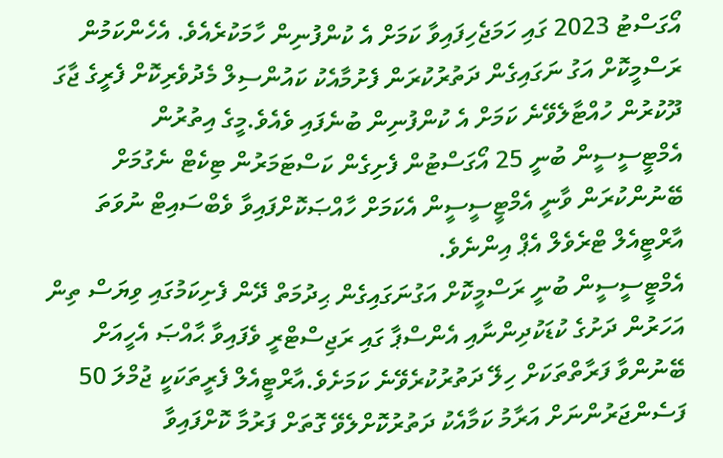އޯގަސްޓު 2023 ގައި ހަމަޖެހިފައިވާ ކަމަށް އެ ކުންފުނިން ހާމަކުރެއެވެ. އެހެންކަމުން ރަސްމީކޮށް އަގު ނަގައިގެން ދަތުރުކުރަން ފެށުމާއެކު ކައުންސިލް މެދުވެރިކޮށް ފެރީގެ ޖާގަ ދޫކުރުން ހުއްޓާލެވޭނެ ކަމަށް އެ ކުންފުނިން ބުނެފައި ވެއެވެ.މީގެ އިތުރުން އެމްޓީސީސީން ބުނީ 25 އޯގަސްޓުން ފެށިގެން ކަސްޓަމަރުން ޓިކެޓް ނެގުމަށް ބޭނުންކުރަން ވާނީ އެމްޓީސީސީން އެކަމަށް ހާއްޞަކޮށްފައިވާ ވެބްސައިޓް ނުވަތަ އާރްޓީއެލް ޓްރެވެލް އެޕް އިންނެވެ.
އެމްޓީސީސީން ބުނީ ރަސްމީކޮށް އަގުނަގައިގެން ޙިދުމަތް ދޭން ފެށިކަމުގައި ވިޔަސް ތިން އަހަރުން ދަށުގެ ކުޑަކުދިންނާއި އެންސްޕާ ގައި ރަޖިސްޓްރީ ވެފައިވާ ޙާއްޞަ އެހީއަށް ބޭނުންވާ ފަރާތްތަކަށް ހިލޭ ދަތުރުކުރެވޭނެ ކަމަށެވެ.އާރްޓީއެލް ފެރީތަކަކީ ޖުމްލަ 50 ފަސެންޖަރުންނަށް އަރާމު ކަމާއެކު ދަތުރުކޮށްލެވޭ ގޮތަށް ފަރުމާ ކޮށްފައިވާ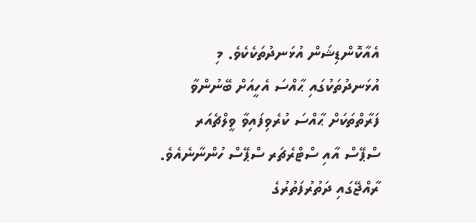އެއާކޮންޑިޝަން އުޅަނދުތަކެކެވެ. މި އުޅަނދުތަކުގައި ޙާއްސަ އެހީއަށް ބޭނުންވާ ފަރާތްތަކަށް ޙާއްސަ ކުރެވިފައިވާ ވީލްޗެއަރ ސްޕޭސް އާއި ސްޓްރެޗަރ ސްޕޭސް ހުންނާނެއެވެ.
ރާއްޖޭގައި ދަތުރުފަތުރުގެ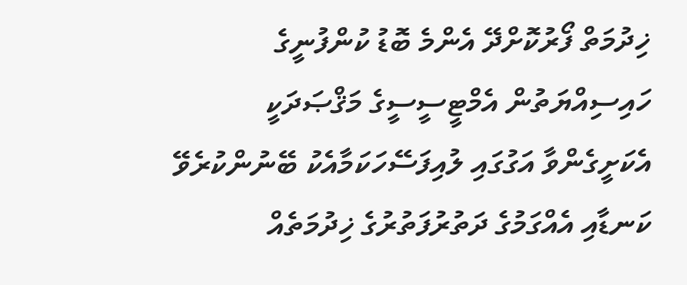ޚިދުމަތް ފޯރުކޮށްދޭ އެންމެ ބޮޑު ކުންފުނީގެ ހައިސިއްޔަތުން އެމްޓީސީސީގެ މަޤްޞަދަކީ އެކަށީގެންވާ އަގުގައި ލުއިފަސޭހަކަމާއެކު ބޭނުންކުރެވޭ ކަނޑާއި އެއްގަމުގެ ދަތުރުފަތުރުގެ ޚިދުމަތެއް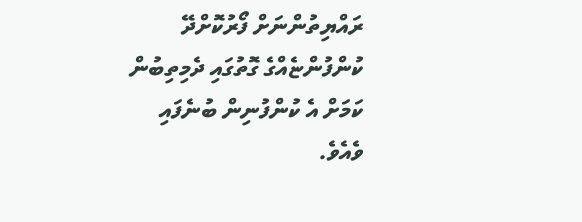ރައްޔިތުންނަށް ފޯރުކޮށްދޭ ކުންފުންޏެއްގެ ގޮތުގައި ދެމިތިބުން ކަމަށް އެ ކުންފުނިން ބުނެފައި ވެއެވެ.